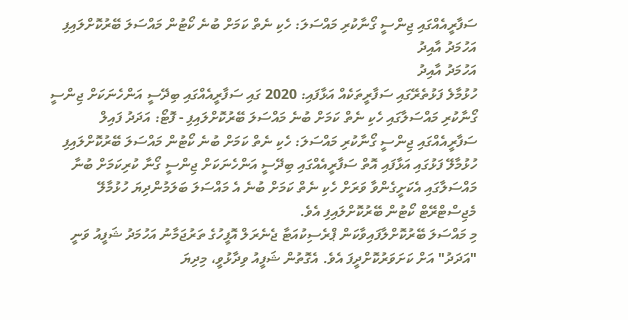ސަފާރީއެއްގައި ޖިންސީ ގޯނާކުރި މައްސަލަ: ހެކި ނެތް ކަމަށް ބުނެ ކޯޓުން މައްސަލަ ބޭރުކޮށްލައިފި
އަހުމަދު އާއިދު
އަހުމަދު އާއިދު
ހުޅުމާލެ ފަޅުތެރޭގައި ސަފާރީތަކެއް އަޅާފައި: 2020 ގައި ސަފާރީއެއްގައި ބިދޭސީ އަންހެނަކަށް ޖިންސީ ގޯނާކުރި މައްސަލާގައި ހެކި ނެތް ކަމަށް ބުނެ މައްސަލަ ބޭރުކޮށްލައިފި - ފޮޓޯ: އަދަދު ފައިލް
ސަފާރީއެއްގައި ޖިންސީ ގޯނާކުރި މައްސަލަ: ހެކި ނެތް ކަމަށް ބުނެ ކޯޓުން މައްސަލަ ބޭރުކޮށްލައިފި
ހުޅުމާލޭ ފަޅުގައި އަޅާފައި އޮތް ސަފާރީއެއްގައި ބިދޭސީ އަންހެނަކަށް ޖިންސީ ގޯނާ ކުރިކަމަށް ބުނާ މައްސަލާގައި އެކަށީގެންވާ ވަރަށް ހެކި ނެތް ކަމަށް ބުނެ އެ މައްސަލަ ބަލަމުންދިޔަ ހުޅުމާލޭ މެޖިސްޓްރޭޓް ކޯޓުން ބޭރުކޮށްލައިފި އެވެ.
މި މައްސަލަ ބޭރުކޮށްލާފައިވާކަން ޕްރެސިކުއަޓާ ޖެނެރަލް އޮފީހުގެ ތަރުޖަމާނު އަހުމަދު ޝަފީއު ވަނީ "އަދަދު" އަށް ކަށަވަރުކޮށްދީފަ އެވެ. އެގޮތުން ޝަފީއު ވިދާޅުވީ، މިދިޔަ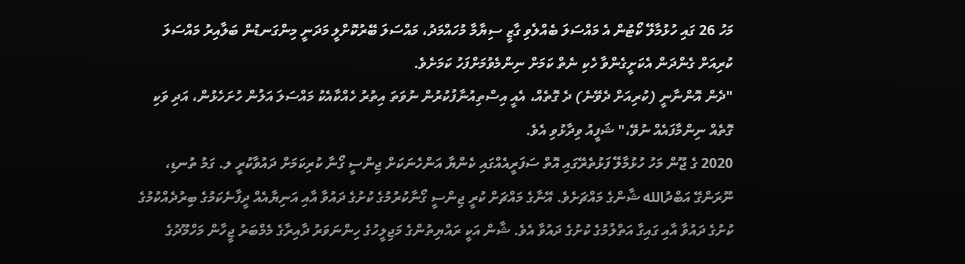މަހު 26 ގައި ހުޅުމާލޭ ކޯޓުން އެ މައްސަލަ ބެއްލެވި ގާޒީ ސިޔާމާ މުހައްމަދު، މައްސަލަ ބޭރުކޮށްލީ މަދަނީ މިންގަނޑުން ބަލާއިރު މައްސަލަ ކުރިއަށް ގެންދަން އެކަށީގެންވާ ހެކި ނެތް ކަމަށް ނިންމެވުމަށްފަހު ކަމަށެވެ.
"ދެން އޮންނާނީ (ކުރިއަށް ދެވޭނެ) ދެ ގޮތެއް، އެއީ އިސްތިއުނާފުކުރުން ނުވަތަ އިތުރު ހެއްކާއެކު މައްސަލަ އަލުން ހުށަހެޅުން، އަދި ވަކި ގޮތެއް ނިންމާފައެއް ނުވޭ،" ޝަފީއު ވިދާޅުވި އެވެ.
2020 ގެ ޖޫން މަހު ހުޅުމާލޭ ފަޅުތެރޭގައި އޮތް ސަފަރީއެއްގައި ކެންޔާ އަންހެނަކަށް ޖިންސީ ގޯނާ ކުރިކަމަށް ދައުވާކުރީ ލ. ގަމު ތުނޑި، ނޫރަންގޭ އަބްދުالله ޝާންގެ މައްޗަށެވެ. އޭނާގެ މައްޗަށް ކުރީ ޖިންސީ ގޯނާކުރުމުގެ ކުށުގެ ދައުވާ އާއި އަނިޔާއެއް ދީފާނެކަމުގެ ބިރުދެއްކުމުގެ ކުށުގެ ދައުވާ އާއި ގައިގާ އަތްލުމުގެ ކުށުގެ ދައުވާ އެވެ. ޝާން އަކީ ރައްޔިތުންގެ މަޖިލީހުގެ ހިންނަވަރު ދާއިރާގެ މެމްބަރު ޖީހާން މަހްމޫދުގެ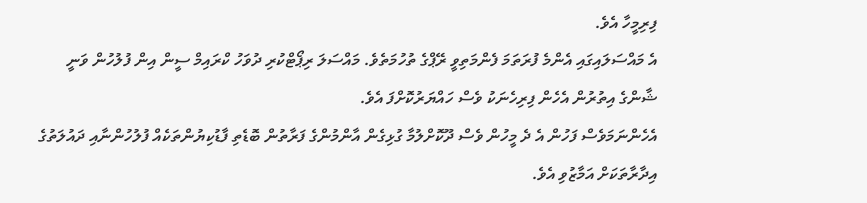ފިރިމީހާ އެވެ.
އެ މައްސަލައިގައި އެންމެ ފުރަތަމަ ފެންމަތިވީ ރޭޕްގެ ތުހުމަތެވެ. މައްސަލަ ރިޕޯޓްކުރި ދުވަހު ކްރައިމް ސީން އިން ފުލުހުން ވަނީ ޝާންގެ އިތުރުން އެހެން ފިރިހެނަކު ވެސް ހައްޔަރުކޮށްފަ އެވެ.
އެހެންނަމަވެސް ފަހުން އެ ދެ މީހުން ވެސް ދޫކޮށްލުމާ ގުޅިގެން އާންމުންގެ ފަރާތުން ބޮޑެތި ފާޑުކިޔުންތަކެއް ފުލުހުންނާއި ދައުލަތުގެ އިދާރާތަކަށް އަމާޒުވި އެވެ.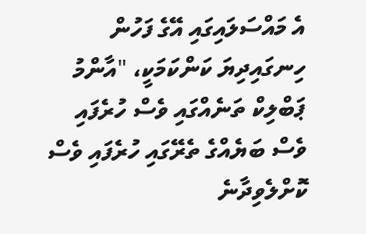އެ މައްސަލައިގައި އޭގެ ފަހުން ހިނގައިދިޔަ ކަންކަމަކީ، "އާންމު ޕަބްލިކް ތަނެއްގައި ވެސް ހުރެފައި ވެސް ބަޔެއްގެ ތެރޭގައި ހުރެފައި ވެސް ކޮށްލެވިދާނެ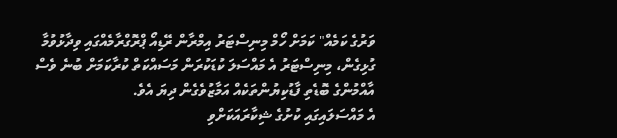ވަރުގެ ކަމެއް" ކަމަށް ހޯމް މިނިސްޓަރު އިމްރާން ރޭޑިއޯ ޕްރޮގްރާމެއްގައި ވިދާޅުވުމާ ގުޅިގެން، މިނިސްޓަރު އެ މައްސަލަ ކުޑަކުރަން މަސައްކަތް ކުރާކަމަށް ބުނެ ވެސް އާއްމުންގެ ބޮޑެތި ފާޑުކިޔުންތަކެއް އަމާޒުވެގެން ދިޔަ އެވެ.
އެ މައްސަލައިގައި ކުށުގެ ޝިކާރައަކަށްވި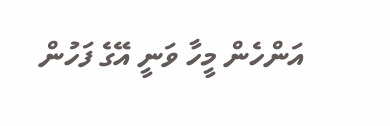އަންހެން މީހާ ވަނީ އޭގެ ފަހުން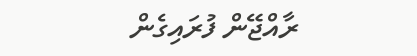ރާއްޖޭން ފުރައިގެން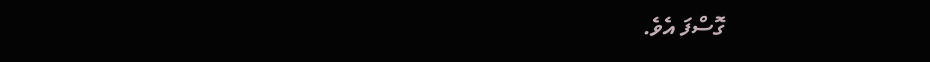ގޮސްފަ އެވެ.